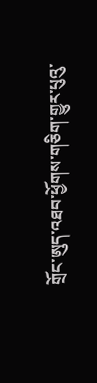གྲོང་ཨུད་འཐབ་ཕྱོགས་གཅིག་གྱུར་པུའུ་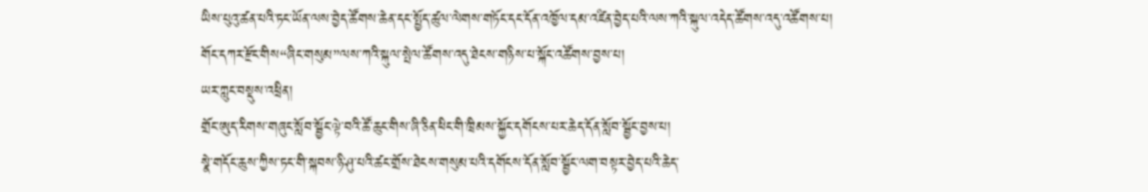ཡིས་པུའུ་ཚན་པའི་ཏང་ཡོན་ལས་བྱེད་ཚོགས་ཆེན་དང་སྤྱོད་ཚུལ་ལེགས་གཏོང་དང་དོན་འཁྱོལ་དམ་འཛིན་བྱེད་པའི་ལས་ཀའི་སྐུལ་འདེད་ཚོགས་འདུ་འཚོགས་པ།
གོང་དཀར་རྫོང་གིས“ཞིང་གསུམ”ལས་ཀའི་སྐུལ་སྤེལ་ཚོགས་འདུ་ཐེངས་གཉིས་པ་སྐོང་འཚོགས་བྱས་པ།
ཡར་ཀླུང་བསྡུས་འཕྲིན།
གྲོང་ཨུད་རིགས་གཞུང་སློབ་སྦྱོང་ལྟེ་བའི་ཚོ་ཆུང་གིས་ཞི་ཅིན་ཕིང་གི་ཁྲིམས་སྐྱོང་དགོངས་པར་ཆེད་དོན་སློབ་སྦྱོང་བྱས་པ།
སྣེ་གདོང་ཆུས་ཀྱིས་ཏང་གི་སྐབས་ཉི་ཤུ་པའི་ཚང་གྲོས་ཐེངས་གསུམ་པའི་དགོངས་དོན་སློབ་སྦྱོང་ལག་བསྟར་བྱེད་པའི་ཆེད་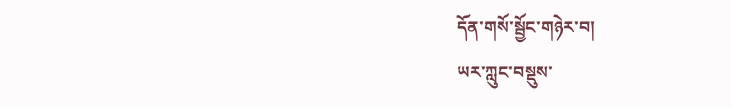དོན་གསོ་སྦྱོང་གཉེར་བ།
ཡར་ཀླུང་བསྡུས་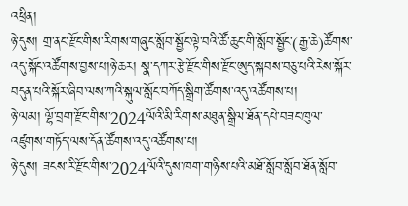འཕྲིན།
ཉེ་དུས། གྲ་ནང་རྫོང་གིས་རིགས་གཞུང་སློབ་སྦྱོང་ལྟེ་བའི་ཚོ་ཆུང་གི་སློབ་སྦྱོང་(རྒྱ་ཆེ)ཚོགས་འདུ་སྐོང་འཚོགས་བྱས་པ།ཉེ་ཆར། སྣ་དཀར་རྩེ་རྫོང་གིས་རྫོང་ཨུད་སྐབས་བཅུ་པའི་རེས་སྐོར་བདུན་པའི་སྐོར་ཞིབ་ལས་ཀའི་སྐུལ་སློང་བཀོད་སྒྲིག་ཚོགས་འདུ་འཚོགས་པ།
ཉེ་ལམ། ལྷོ་བྲག་རྫོང་གིས་2024ལོའི་མི་རིགས་མཐུན་སྒྲིལ་ཐོན་དཔེ་བཟང་ཁུལ་འཛུགས་གཏོད་ལས་དོན་ཚོགས་འདུ་འཚོགས་པ།
ཉེ་དུས། ཟངས་རི་རྫོང་གིས་2024ལོའི་དུས་ཁག་གཉིས་པའི་མཐོ་སློབ་སློབ་ཐོན་སློབ་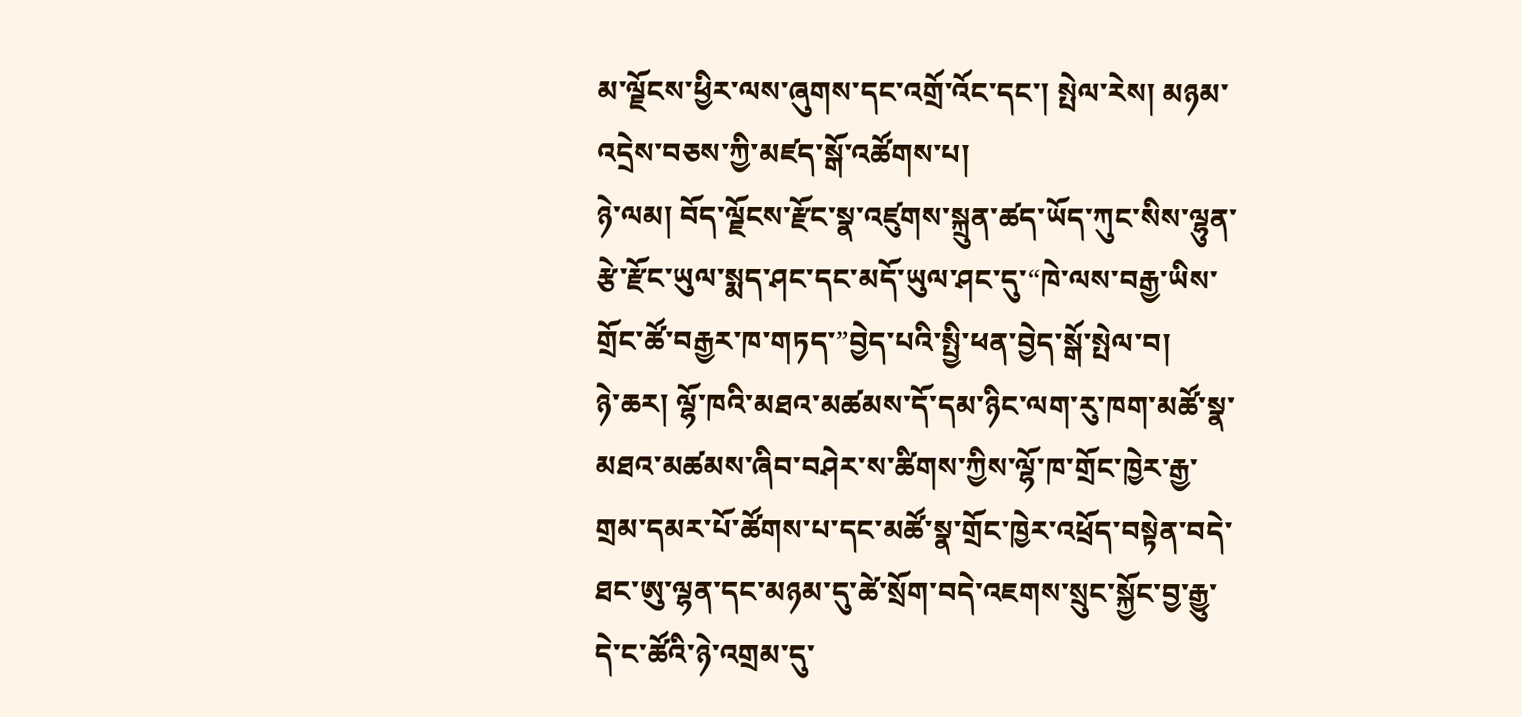མ་ལྗོངས་ཕྱིར་ལས་ཞུགས་དང་འགྲོ་འོང་དང་། སྤེལ་རེས། མཉམ་འདྲེས་བཅས་ཀྱི་མཛད་སྒོ་འཚོགས་པ།
ཉེ་ལམ། བོད་ལྗོངས་རྫོང་སྣ་འཛུགས་སྐྲུན་ཚད་ཡོད་ཀུང་སིས་ལྷུན་རྩེ་རྫོང་ཡུལ་སྨད་ཤང་དང་མདོ་ཡུལ་ཤང་དུ་“ཁེ་ལས་བརྒྱ་ཡིས་གྲོང་ཚོ་བརྒྱར་ཁ་གཏད་”བྱེད་པའི་སྤྱི་ཕན་བྱེད་སྒོ་སྤེལ་བ།
ཉེ་ཆར། ལྷོ་ཁའི་མཐའ་མཚམས་དོ་དམ་ཉིང་ལག་རུ་ཁག་མཚོ་སྣ་མཐའ་མཚམས་ཞིབ་བཤེར་ས་ཚིགས་ཀྱིས་ལྷོ་ཁ་གྲོང་ཁྱེར་རྒྱ་གྲམ་དམར་པོ་ཚོགས་པ་དང་མཚོ་སྣ་གྲོང་ཁྱེར་འཕྲོད་བསྟེན་བདེ་ཐང་ཨུ་ལྷན་དང་མཉམ་དུ་ཚེ་སྲོག་བདེ་འཇགས་སྲུང་སྐྱོང་བྱ་རྒྱུ་དེ་ང་ཚོའི་ཉེ་འགྲམ་དུ་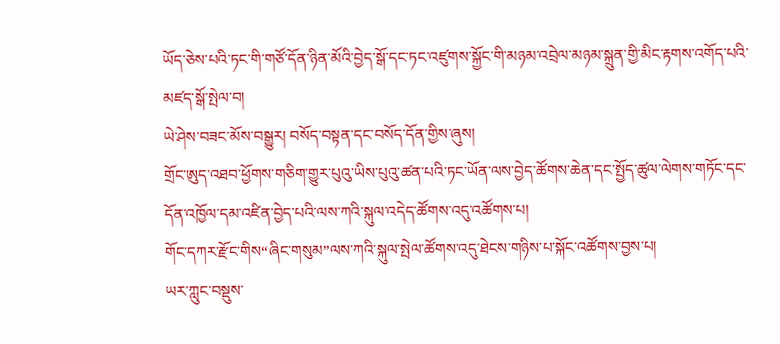ཡོད་ཅེས་པའི་ཏང་གི་གཙོ་དོན་ཉིན་མོའི་བྱེད་སྒོ་དང་ཏང་འཛུགས་སྐྱོང་གི་མཉམ་འབྲེལ་མཉམ་སྐྲུན་གྱི་མིང་རྟགས་འགོད་པའི་མཛད་སྒོ་སྤེལ་བ།
ཡེ་ཤེས་བཟང་མོས་བསྒྱུར། བསོད་བསྟན་དང་བསོད་དོན་གྱིས་ཞུས།
གྲོང་ཨུད་འཐབ་ཕྱོགས་གཅིག་གྱུར་པུའུ་ཡིས་པུའུ་ཚན་པའི་ཏང་ཡོན་ལས་བྱེད་ཚོགས་ཆེན་དང་སྤྱོད་ཚུལ་ལེགས་གཏོང་དང་དོན་འཁྱོལ་དམ་འཛིན་བྱེད་པའི་ལས་ཀའི་སྐུལ་འདེད་ཚོགས་འདུ་འཚོགས་པ།
གོང་དཀར་རྫོང་གིས“ཞིང་གསུམ”ལས་ཀའི་སྐུལ་སྤེལ་ཚོགས་འདུ་ཐེངས་གཉིས་པ་སྐོང་འཚོགས་བྱས་པ།
ཡར་ཀླུང་བསྡུས་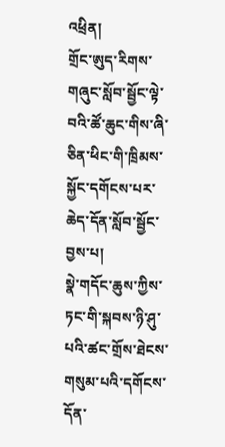འཕྲིན།
གྲོང་ཨུད་རིགས་གཞུང་སློབ་སྦྱོང་ལྟེ་བའི་ཚོ་ཆུང་གིས་ཞི་ཅིན་ཕིང་གི་ཁྲིམས་སྐྱོང་དགོངས་པར་ཆེད་དོན་སློབ་སྦྱོང་བྱས་པ།
སྣེ་གདོང་ཆུས་ཀྱིས་ཏང་གི་སྐབས་ཉི་ཤུ་པའི་ཚང་གྲོས་ཐེངས་གསུམ་པའི་དགོངས་དོན་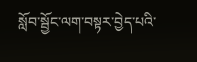སློབ་སྦྱོང་ལག་བསྟར་བྱེད་པའི་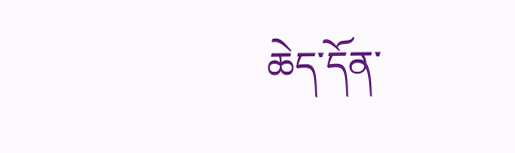ཆེད་དོན་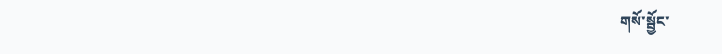གསོ་སྦྱོང་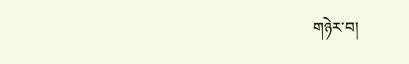གཉེར་བ།